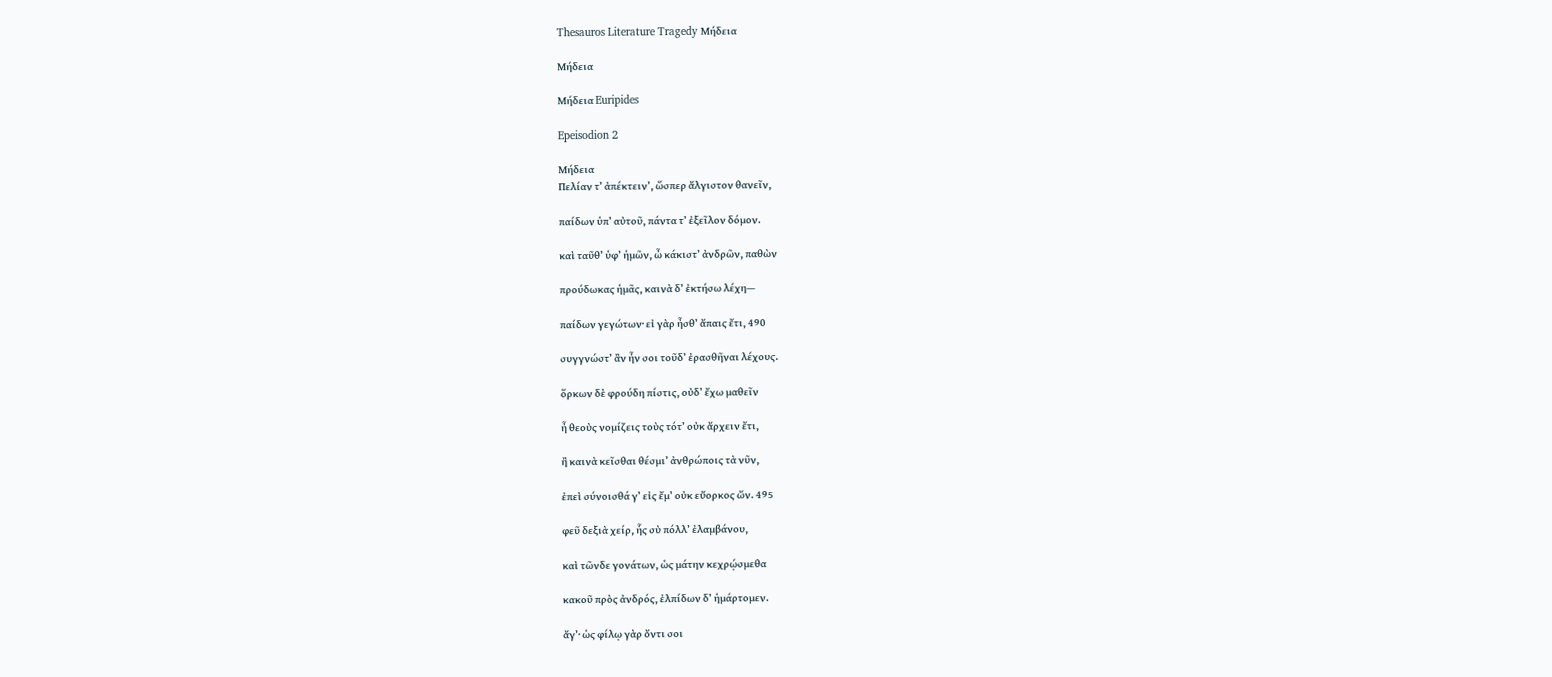Thesauros Literature Tragedy Μήδεια

Μήδεια

Μήδεια Euripides

Epeisodion 2

Μήδεια
Πελίαν τ’ ἀπέκτειν’, ὥσπερ ἄλγιστον θανεῖν,

παίδων ὑπ’ αὐτοῦ, πάντα τ’ ἐξεῖλον δόμον.

καὶ ταῦθ’ ὑφ’ ἡμῶν, ὦ κάκιστ’ ἀνδρῶν, παθὼν

προύδωκας ἡμᾶς, καινὰ δ’ ἐκτήσω λέχη—

παίδων γεγώτων· εἰ γὰρ ἦσθ’ ἄπαις ἔτι, 490

συγγνώστ’ ἂν ἦν σοι τοῦδ’ ἐρασθῆναι λέχους.

ὅρκων δὲ φρούδη πίστις, οὐδ’ ἔχω μαθεῖν

ἦ θεοὺς νομίζεις τοὺς τότ’ οὐκ ἄρχειν ἔτι,

ἢ καινὰ κεῖσθαι θέσμι’ ἀνθρώποις τὰ νῦν,

ἐπεὶ σύνοισθά γ’ εἰς ἔμ’ οὐκ εὔορκος ὤν. 495

φεῦ δεξιὰ χείρ, ἧς σὺ πόλλ’ ἐλαμβάνου,

καὶ τῶνδε γονάτων, ὡς μάτην κεχρῴσμεθα

κακοῦ πρὸς ἀνδρός, ἐλπίδων δ’ ἡμάρτομεν.

ἄγ’· ὡς φίλῳ γὰρ ὄντι σοι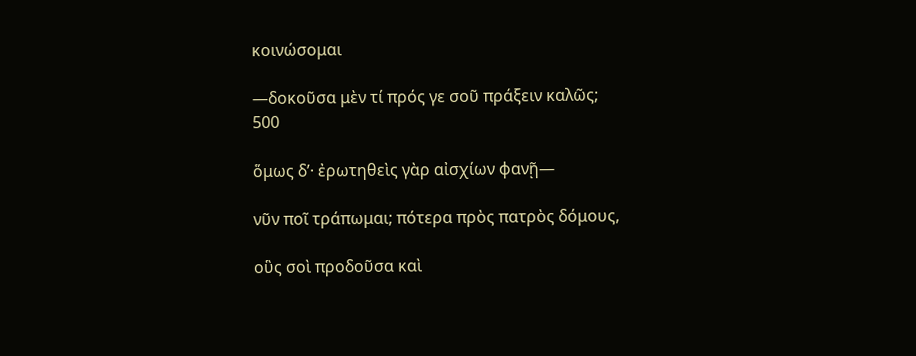κοινώσομαι

—δοκοῦσα μὲν τί πρός γε σοῦ πράξειν καλῶς; 500

ὅμως δ’· ἐρωτηθεὶς γὰρ αἰσχίων φανῇ—

νῦν ποῖ τράπωμαι; πότερα πρὸς πατρὸς δόμους,

οὓς σοὶ προδοῦσα καὶ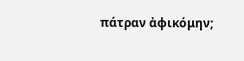πάτραν ἀφικόμην;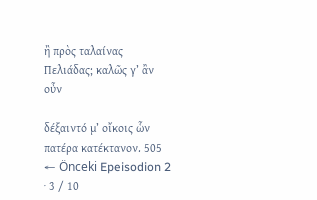ἢ πρὸς ταλαίνας Πελιάδας; καλῶς γ’ ἂν οὖν

δέξαιντό μ’ οἴκοις ὧν πατέρα κατέκτανον. 505
← Önceki Epeisodion 2 · 3 / 10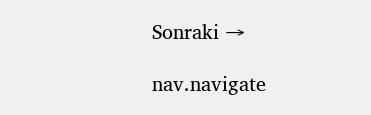Sonraki →

nav.navigate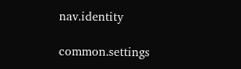nav.identity

common.settings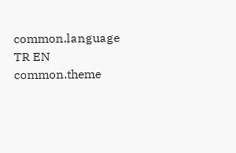common.language
TR EN
common.theme